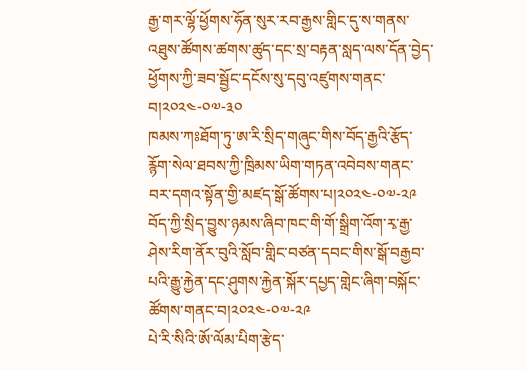རྒྱ་གར་ལྷོ་ཕྱོགས་ཧོན་སུར་རབ་རྒྱས་གླིང་དུ་ས་གནས་འཐུས་ཚོགས་ཚགས་ཚུད་དང་སྲ་བརྟན་སླད་ལས་དོན་བྱེད་ཕྱོགས་ཀྱི་ཟབ་སྦྱོང་དངོས་སུ་དབུ་འཛུགས་གནང་བ།༢༠༢༤-༠༧-༣༠
ཁམས་ཀཿཐོག་ཏུ་ཨ་རི་སྲིད་གཞུང་གིས་བོད་རྒྱའི་རྩོད་རྙོག་སེལ་ཐབས་ཀྱི་ཁྲིམས་ཡིག་གཏན་འབེབས་གནང་བར་དགའ་སྟོན་གྱི་མཛད་སྒོ་ཚོགས་པ།༢༠༢༤-༠༧-༢༩
བོད་ཀྱི་སྲིད་བྱུས་ཉམས་ཞིབ་ཁང་གི་གོ་སྒྲིག་འོག་རྭ་རྒྱ་ཤེས་རིག་ནོར་བུའི་སློབ་གླིང་བཙན་དབང་གིས་སྒོ་བརྒྱབ་པའི་རྒྱུ་རྐྱེན་དང་ཤུགས་རྐྱེན་སྐོར་དཔྱད་གླེང་ཞིག་བསྐོང་ཚོགས་གནང་བ།༢༠༢༤-༠༧-༢༩
པེ་རི་སིའི་ཨོ་ལོམ་པིག་རྩེད་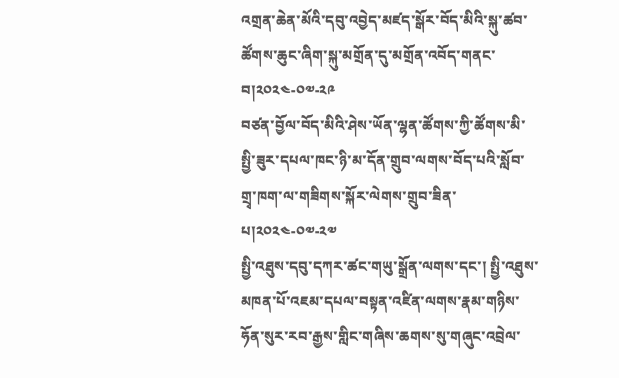འགྲན་ཆེན་མོའི་དབུ་འབྱེད་མཛད་སྒོར་བོད་མིའི་སྐུ་ཚབ་ཚོགས་ཆུང་ཞིག་སྐུ་མགྲོན་དུ་མགྲོན་འབོད་གནང་བ།༢༠༢༤-༠༧-༢༩
བཙན་བྱོལ་བོད་མིའི་ཤེས་ཡོན་ལྷན་ཚོགས་ཀྱི་ཚོགས་མི་སྤྱི་ཟུར་དཔལ་ཁང་ཉི་མ་དོན་གྲུབ་ལགས་བོད་པའི་སློབ་གྲྭ་ཁག་ལ་གཟིགས་སྐོར་ལེགས་གྲུབ་ཟིན་པ།༢༠༢༤-༠༧-༢༧
སྤྱི་འཐུས་དབུ་དཀར་ཚང་གཡུ་སྒྲོན་ལགས་དང་། སྤྱི་འཐུས་མཁན་པོ་འཇམ་དཔལ་བསྟན་འཛིན་ལགས་རྣམ་གཉིས་ཧོན་སུར་རབ་རྒྱས་གླིང་གཞིས་ཆགས་སུ་གཞུང་འབྲེལ་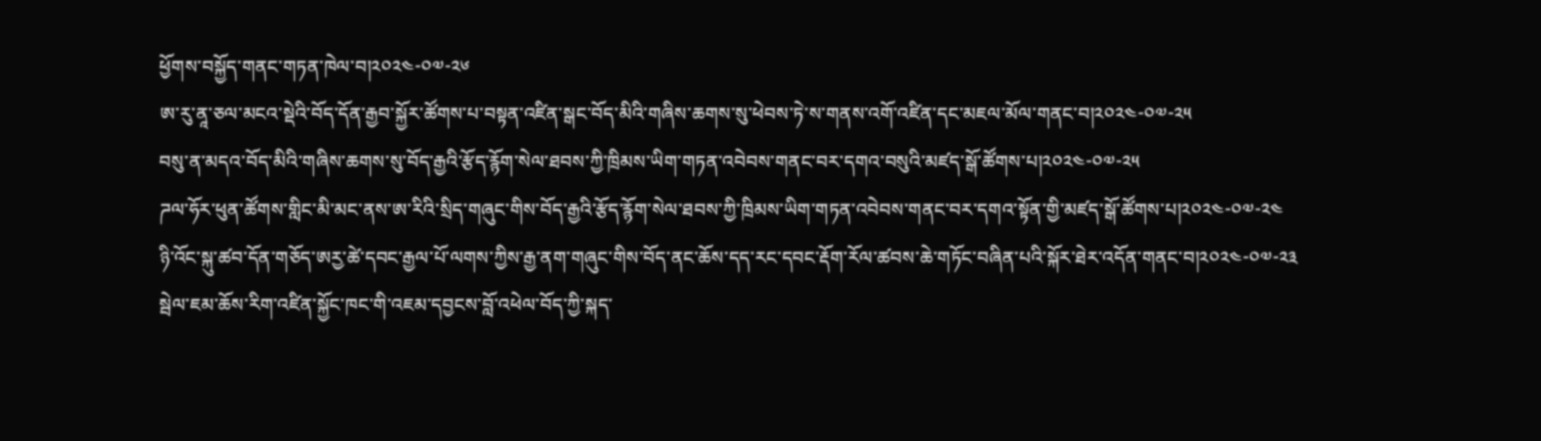ཕྱོགས་བསྐྱོད་གནང་གཏན་ཁེལ་བ།༢༠༢༤-༠༧-༢༦
ཨ་རུ་ནཱ་ཅལ་མངའ་སྡེའི་བོད་དོན་རྒྱབ་སྐྱོར་ཚོགས་པ་བསྟན་འཛིན་སྒང་བོད་མིའི་གཞིས་ཆགས་སུ་ཕེབས་ཏེ་ས་གནས་འགོ་འཛིན་དང་མཇལ་མོལ་གནང་བ།༢༠༢༤-༠༧-༢༥
བསུ་ན་མདའ་བོད་མིའི་གཞིས་ཆགས་སུ་བོད་རྒྱའི་རྩོད་རྙོག་སེལ་ཐབས་ཀྱི་ཁྲིམས་ཡིག་གཏན་འབེབས་གནང་བར་དགའ་བསུའི་མཛད་སྒོ་ཚོགས་པ།༢༠༢༤-༠༧-༢༥
ཌལ་ཧོར་ཕུན་ཚོགས་གླིང་མི་མང་ནས་ཨ་རིའི་སྲིད་གཞུང་གིས་བོད་རྒྱའི་རྩོད་རྙོག་སེལ་ཐབས་ཀྱི་ཁྲིམས་ཡིག་གཏན་འབེབས་གནང་བར་དགའ་སྟོན་གྱི་མཛད་སྒོ་ཚོགས་པ།༢༠༢༤-༠༧-༢༤
ཉི་འོང་སྐུ་ཚབ་དོན་གཅོད་ཨརྱ་ཚེ་དབང་རྒྱལ་པོ་ལགས་ཀྱིས་རྒྱ་ནག་གཞུང་གིས་བོད་ནང་ཆོས་དད་རང་དབང་རྡོག་རོལ་ཚབས་ཆེ་གཏོང་བཞིན་པའི་སྐོར་ཐེར་འདོན་གནང་བ།༢༠༢༤-༠༧-༢༣
སྦེལ་ཇམ་ཆོས་རིག་འཛིན་སྐྱོང་ཁང་གི་འཇམ་དབྱངས་བློ་འཕེལ་བོད་ཀྱི་སྐད་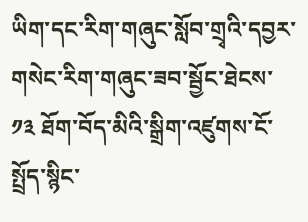ཡིག་དང་རིག་གཞུང་སློབ་གྲྭའི་དབྱར་གསེང་རིག་གཞུང་ཟབ་སྦྱོང་ཐེངས་ ༡༣ ཐོག་བོད་མིའི་སྒྲིག་འཛུགས་ངོ་སྤྲོད་སྙིང་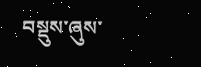བསྡུས་ཞུས་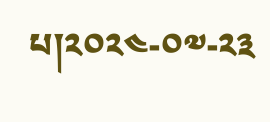པ།༢༠༢༤-༠༧-༢༣